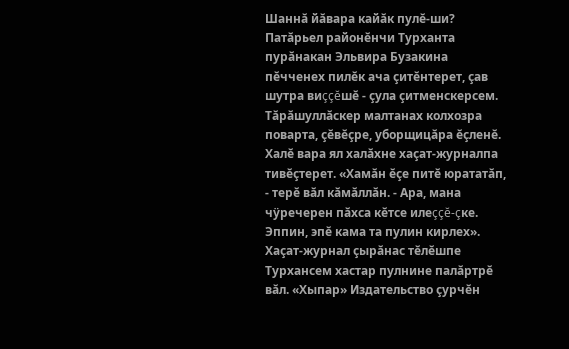Шаннă йăвара кайăк пулĕ-ши?
Патăрьел районĕнчи Турханта пурăнакан Эльвира Бузакина пĕчченех пилĕк ача çитĕнтерет, çав шутра виççĕшĕ - çула çитменскерсем. Тăрăшуллăскер малтанах колхозра поварта, çĕвĕçре, уборщицăра ĕçленĕ. Халĕ вара ял халăхне хаçат-журналпа тивĕçтерет. «Хамăн ĕçе питĕ юрататăп, - терĕ вăл кăмăллăн. - Ара, мана чÿречерен пăхса кĕтсе илеççĕ-çке. Эппин, эпĕ кама та пулин кирлех».
Хаçат-журнал çырăнас тĕлĕшпе Турхансем хастар пулнине палăртрĕ вăл. «Хыпар» Издательство çурчĕн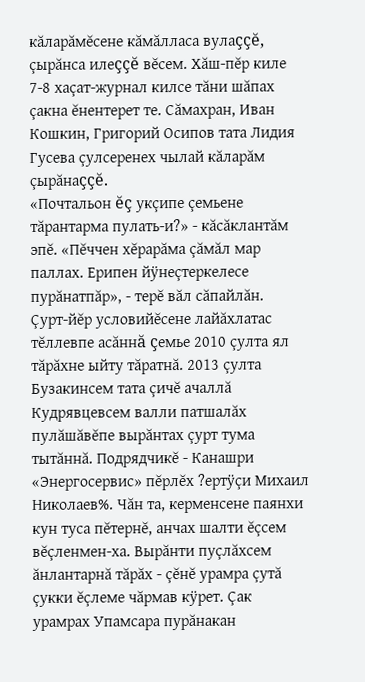кăларăмĕсене кăмăлласа вулаççĕ, çырăнса илеççĕ вĕсем. Хăш-пĕр киле 7-8 хаçат-журнал килсе тăни шăпах çакна ĕнентерет те. Сăмахран, Иван Кошкин, Григорий Осипов тата Лидия Гусева çулсеренех чылай кăларăм çырăнаççĕ.
«Почтальон ĕç укçипе çемьене тăрантарма пулать-и?» - кăсăклантăм эпĕ. «Пĕччен хĕрарăма çăмăл мар паллах. Ерипен йÿнеçтеркелесе пурăнатпăр», - терĕ вăл сăпайлăн.
Çурт-йĕр условийĕсене лайăхлатас тĕллевпе асăннă çемье 2010 çулта ял тăрăхне ыйту тăратнă. 2013 çулта Бузакинсем тата çичĕ ачаллă Кудрявцевсем валли патшалăх пулăшăвĕпе вырăнтах çурт тума тытăннă. Подрядчикĕ - Канашри «Энергосервис» пĕрлĕх ?ертÿçи Михаил Николаев%. Чăн та, керменсене паянхи кун туса пĕтернĕ, анчах шалти ĕçсем вĕçленмен-ха. Вырăнти пуçлăхсем ăнлантарнă тăрăх - çĕнĕ урамра çутă çукки ĕçлеме чăрмав кÿрет. Çак урамрах Упамсара пурăнакан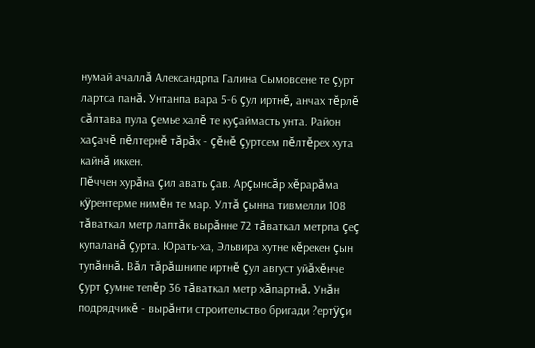нумай ачаллă Александрпа Галина Сымовсене те çурт лартса панă. Унтанпа вара 5-6 çул иртнĕ, анчах тĕрлĕ сăлтава пула çемье халĕ те куçаймасть унта. Район хаçачĕ пĕлтернĕ тăрăх - çĕнĕ çуртсем пĕлтĕрех хута кайнă иккен.
Пĕччен хурăна çил авать çав. Арçынсăр хĕрарăма кÿрентерме нимĕн те мар. Ултă çынна тивмелли 108 тăваткал метр лаптăк вырăнне 72 тăваткал метрпа çеç купаланă çурта. Юрать-ха, Эльвира хутне кĕрекен çын тупăннă. Вăл тăрăшнипе иртнĕ çул август уйăхĕнче çурт çумне тепĕр 36 тăваткал метр хăпартнă. Унăн подрядчикĕ - вырăнти строительство бригади ?ертÿçи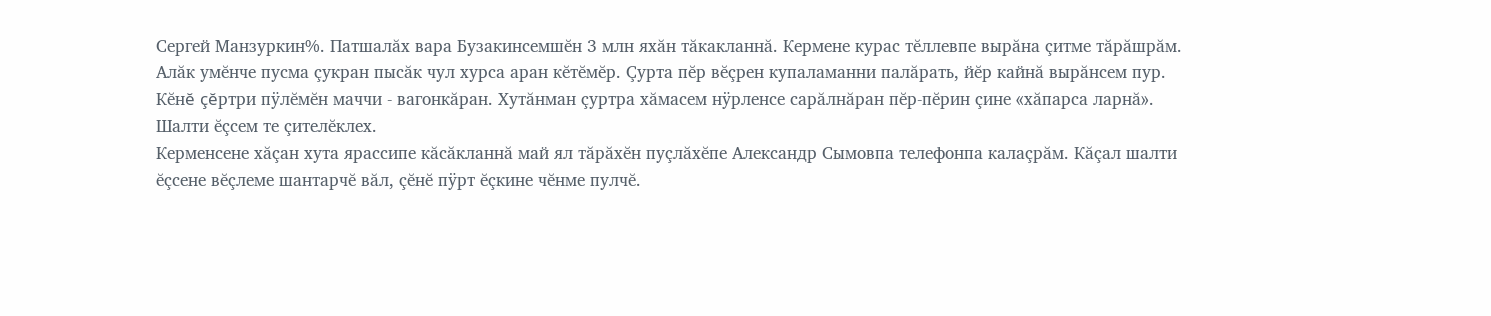Сергей Манзуркин%. Патшалăх вара Бузакинсемшĕн 3 млн яхăн тăкакланнă. Кермене курас тĕллевпе вырăна çитме тăрăшрăм. Алăк умĕнче пусма çукран пысăк чул хурса аран кĕтĕмĕр. Çурта пĕр вĕçрен купаламанни палăрать, йĕр кайнă вырăнсем пур. Кĕнĕ çĕртри пÿлĕмĕн маччи - вагонкăран. Хутăнман çуртра хăмасем нÿрленсе сарăлнăран пĕр-пĕрин çине «хăпарса ларнă». Шалти ĕçсем те çителĕклех.
Керменсене хăçан хута ярассипе кăсăкланнă май ял тăрăхĕн пуçлăхĕпе Александр Сымовпа телефонпа калаçрăм. Кăçал шалти ĕçсене вĕçлеме шантарчĕ вăл, çĕнĕ пÿрт ĕçкине чĕнме пулчĕ.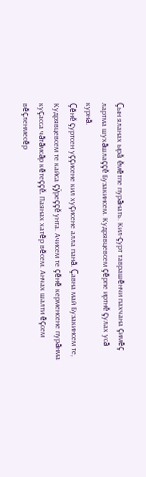Çын яланах ырă ĕмĕтпе пурăнать. Кил-çурт таврашĕнчи пахчана çимĕç лартма шухăшлаççĕ Бузакинсем. Кудрявцевсем çĕрпе иртнĕ çулах усă курнă.
Çĕнĕ çуртсен уççисене кил хуçисене алла панă. Çавна май Бузакинсем те, Кудрявцевсем те кайса çÿреççĕ унта. Ачисем те çĕнĕ керменсене пурăнма куçасса чăтăмсăр кĕтеççĕ. Паянах хатĕр вĕсем. Анчах шалти ĕçсем вĕçленмесĕр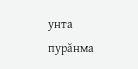унта пурăнма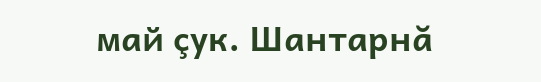май çук. Шантарнă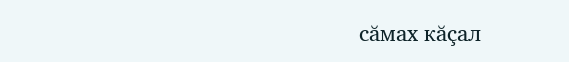сăмах кăçал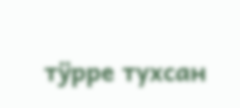тÿрре тухсан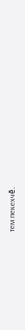тем пекехчĕ.